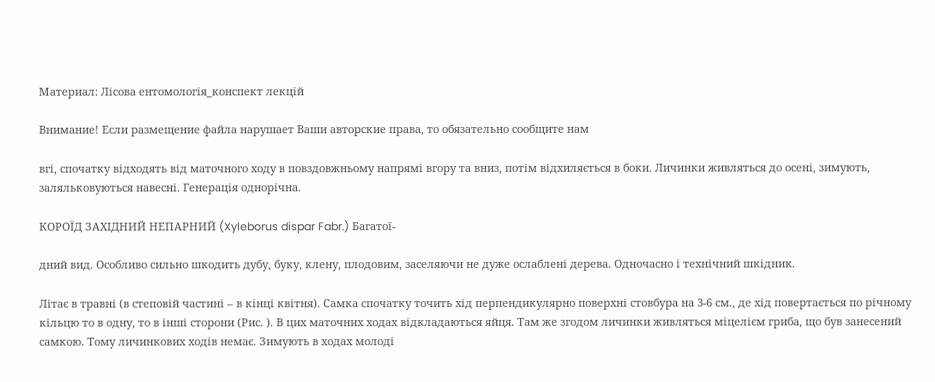Материал: Лісова ентомологія_конспект лекцій

Внимание! Если размещение файла нарушает Ваши авторские права, то обязательно сообщите нам

вгі, спочатку відходять від маточного ходу в повздовжньому напрямі вгору та вниз, потім відхиляється в боки. Личинки живляться до осені, зимують, заляльковуються навесні. Генерація однорічна.

КОРОЇД ЗАХІДНИЙ НЕПАРНИЙ (Xyleborus dispar Fabr.) Багатої-

дний вид. Особливо сильно шкодить дубу, буку, клену, плодовим, заселяючи не дуже ослаблені дерева. Одночасно і технічний шкідник.

Літає в травні (в степовій частині – в кінці квітня). Самка спочатку точить хід перпендикулярно поверхні стовбура на 3-6 см., де хід повертається по річному кільцю то в одну, то в інші сторони (Рис. ). В цих маточних ходах відкладаються яйця. Там же згодом личинки живляться міцелієм гриба, що був занесений самкою. Тому личинкових ходів немає. Зимують в ходах молоді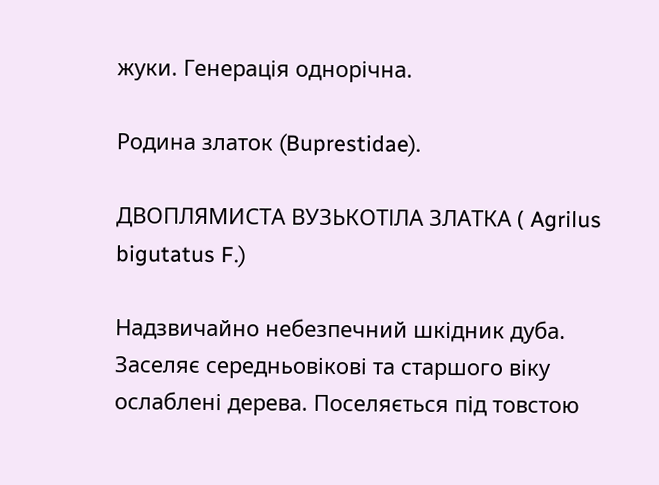жуки. Генерація однорічна.

Родина златок (Buprestidae).

ДВОПЛЯМИСТА ВУЗЬКОТІЛА ЗЛАТКА ( Agrilus bigutatus F.)

Надзвичайно небезпечний шкідник дуба. Заселяє середньовікові та старшого віку ослаблені дерева. Поселяється під товстою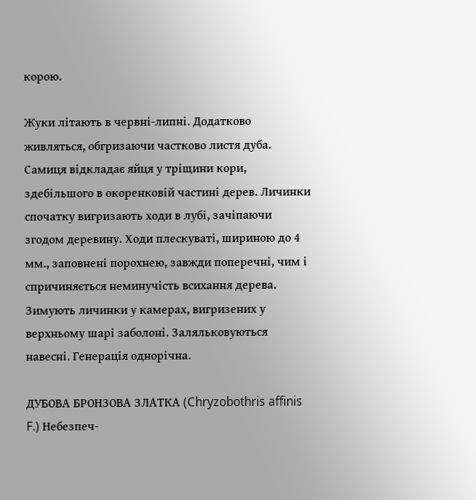корою.

Жуки літають в червні-липні. Додатково живляться, обгризаючи частково листя дуба. Самиця відкладає яйця у тріщини кори, здебільшого в окоренковій частині дерев. Личинки спочатку вигризають ходи в лубі, зачіпаючи згодом деревину. Ходи плескуваті, шириною до 4 мм., заповнені порохнею, завжди поперечні, чим і спричиняється неминучість всихання дерева. Зимують личинки у камерах, вигризених у верхньому шарі заболоні. Заляльковуються навесні. Генерація однорічна.

ДУБОВА БРОНЗОВА ЗЛАТКА (Chryzobothris affinis F.) Небезпеч-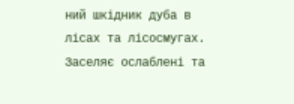ний шкідник дуба в лісах та лісосмугах. Заселяє ослаблені та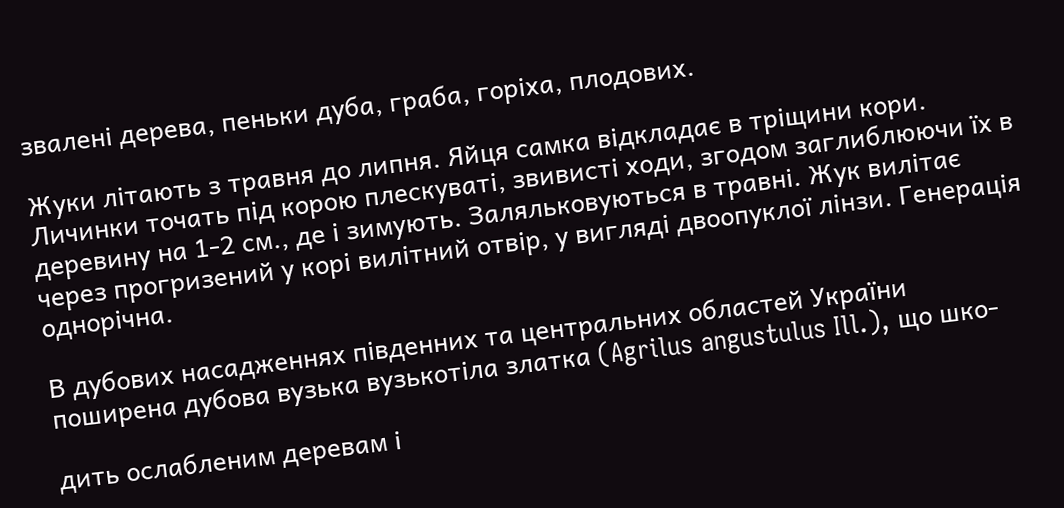звалені дерева, пеньки дуба, граба, горіха, плодових.

Жуки літають з травня до липня. Яйця самка відкладає в тріщини кори. Личинки точать під корою плескуваті, звивисті ходи, згодом заглиблюючи їх в деревину на 1-2 см., де і зимують. Заляльковуються в травні. Жук вилітає через прогризений у корі вилітний отвір, у вигляді двоопуклої лінзи. Генерація однорічна.

В дубових насадженнях південних та центральних областей України поширена дубова вузька вузькотіла златка (Agrilus angustulus Ill.), що шко-

дить ослабленим деревам і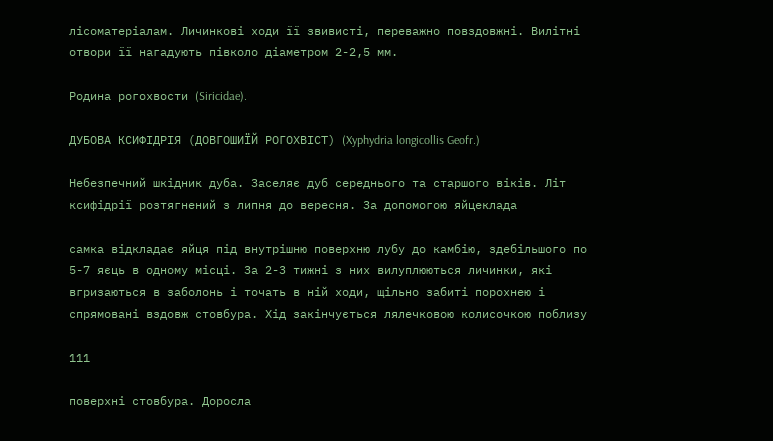лісоматеріалам. Личинкові ходи її звивисті, переважно повздовжні. Вилітні отвори її нагадують півколо діаметром 2-2,5 мм.

Родина рогохвости (Siricidae).

ДУБОВА КСИФІДРІЯ (ДОВГОШИЇЙ РОГОХВІСТ) (Xyphydria longicollis Geofr.)

Небезпечний шкідник дуба. Заселяє дуб середнього та старшого віків. Літ ксифідрії розтягнений з липня до вересня. За допомогою яйцеклада

самка відкладає яйця під внутрішню поверхню лубу до камбію, здебільшого по 5-7 яєць в одному місці. За 2-3 тижні з них вилуплюються личинки, які вгризаються в заболонь і точать в ній ходи, щільно забиті порохнею і спрямовані вздовж стовбура. Хід закінчується лялечковою колисочкою поблизу

111

поверхні стовбура. Доросла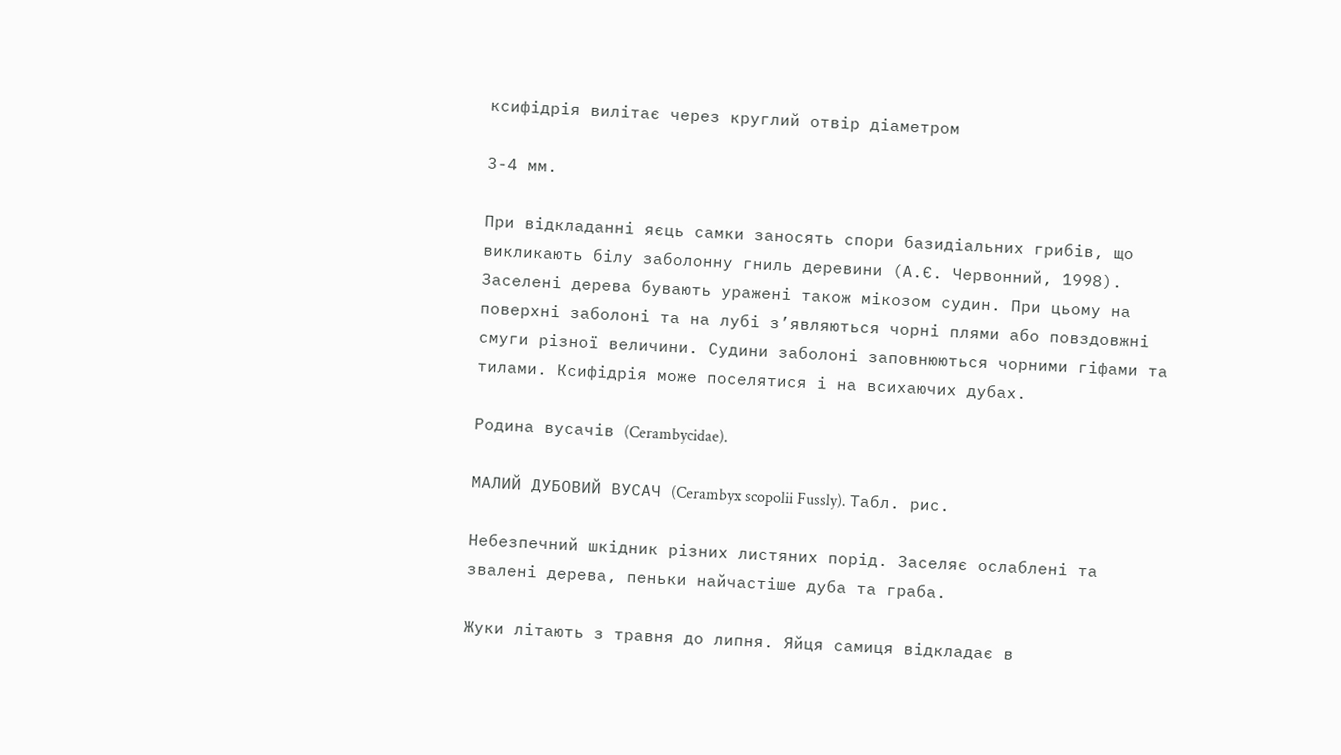ксифідрія вилітає через круглий отвір діаметром

3-4 мм.

При відкладанні яєць самки заносять спори базидіальних грибів, що викликають білу заболонну гниль деревини (А.Є. Червонний, 1998). Заселені дерева бувають уражені також мікозом судин. При цьому на поверхні заболоні та на лубі з’являються чорні плями або повздовжні смуги різної величини. Судини заболоні заповнюються чорними гіфами та тилами. Ксифідрія може поселятися і на всихаючих дубах.

Родина вусачів (Cerambycidae).

МАЛИЙ ДУБОВИЙ ВУСАЧ (Cerambyx scopolii Fussly). Табл. рис.

Небезпечний шкідник різних листяних порід. Заселяє ослаблені та звалені дерева, пеньки найчастіше дуба та граба.

Жуки літають з травня до липня. Яйця самиця відкладає в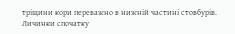тріщини кори переважно в нижній частині стовбурів. Личинки спочатку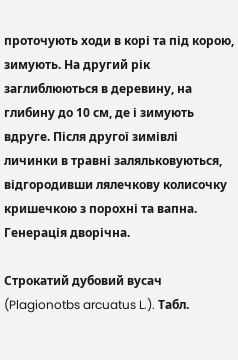проточують ходи в корі та під корою, зимують. На другий рік заглиблюються в деревину, на глибину до 10 см, де і зимують вдруге. Після другої зимівлі личинки в травні заляльковуються, відгородивши лялечкову колисочку кришечкою з порохні та вапна. Генерація дворічна.

Строкатий дубовий вусач (Plagionotbs arcuatus L.). Табл.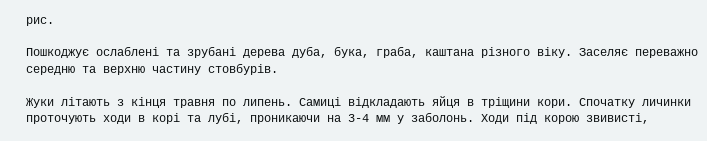рис.

Пошкоджує ослаблені та зрубані дерева дуба, бука, граба, каштана різного віку. Заселяє переважно середню та верхню частину стовбурів.

Жуки літають з кінця травня по липень. Самиці відкладають яйця в тріщини кори. Спочатку личинки проточують ходи в корі та лубі, проникаючи на 3-4 мм у заболонь. Ходи під корою звивисті,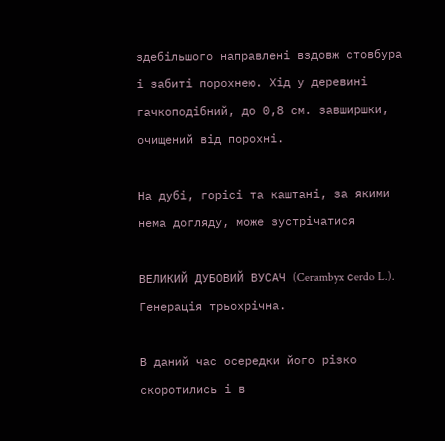здебільшого направлені вздовж стовбура і забиті порохнею. Хід у деревині гачкоподібний, до 0,8 см. завширшки, очищений від порохні.

На дубі, горісі та каштані, за якими нема догляду, може зустрічатися

ВЕЛИКИЙ ДУБОВИЙ ВУСАЧ (Cerambyx сerdo L.). Генерація трьохрічна.

В даний час осередки його різко скоротились і в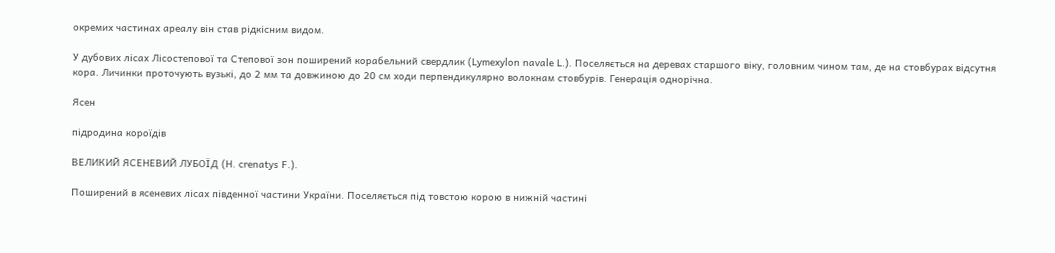окремих частинах ареалу він став рідкісним видом.

У дубових лісах Лісостепової та Степової зон поширений корабельний свердлик (Lymexylon navale L.). Поселяється на деревах старшого віку, головним чином там, де на стовбурах відсутня кора. Личинки проточують вузькі, до 2 мм та довжиною до 20 см ходи перпендикулярно волокнам стовбурів. Генерація однорічна.

Ясен

підродина короїдів

ВЕЛИКИЙ ЯСЕНЕВИЙ ЛУБОЇД (H. crenatys F.).

Поширений в ясеневих лісах південної частини України. Поселяється під товстою корою в нижній частині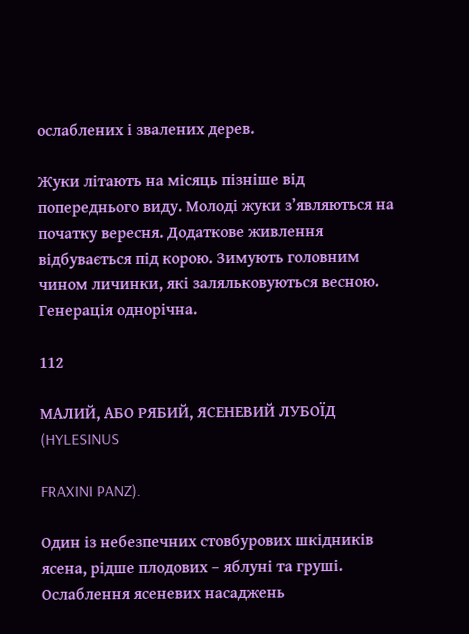ослаблених і звалених дерев.

Жуки літають на місяць пізніше від попереднього виду. Молоді жуки з’являються на початку вересня. Додаткове живлення відбувається під корою. Зимують головним чином личинки, які заляльковуються весною. Генерація однорічна.

112

МАЛИЙ, АБО РЯБИЙ, ЯСЕНЕВИЙ ЛУБОЇД (HYLESINUS

FRAXINI PANZ).

Один із небезпечних стовбурових шкідників ясена, рідше плодових – яблуні та груші. Ослаблення ясеневих насаджень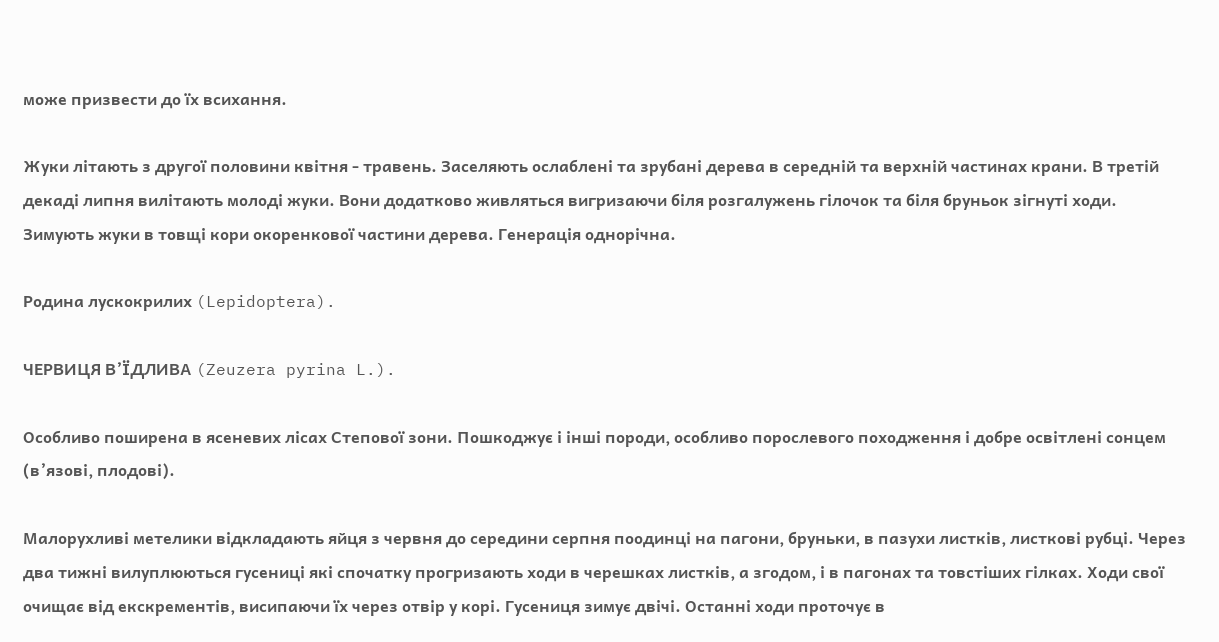може призвести до їх всихання.

Жуки літають з другої половини квітня - травень. Заселяють ослаблені та зрубані дерева в середній та верхній частинах крани. В третій декаді липня вилітають молоді жуки. Вони додатково живляться вигризаючи біля розгалужень гілочок та біля бруньок зігнуті ходи. Зимують жуки в товщі кори окоренкової частини дерева. Генерація однорічна.

Родина лускокрилих (Lepidoptera).

ЧЕРВИЦЯ В’ЇДЛИВА (Zeuzera pyrina L.).

Особливо поширена в ясеневих лісах Степової зони. Пошкоджує і інші породи, особливо порослевого походження і добре освітлені сонцем (в’язові, плодові).

Малорухливі метелики відкладають яйця з червня до середини серпня поодинці на пагони, бруньки, в пазухи листків, листкові рубці. Через два тижні вилуплюються гусениці які спочатку прогризають ходи в черешках листків, а згодом, і в пагонах та товстіших гілках. Ходи свої очищає від екскрементів, висипаючи їх через отвір у корі. Гусениця зимує двічі. Останні ходи проточує в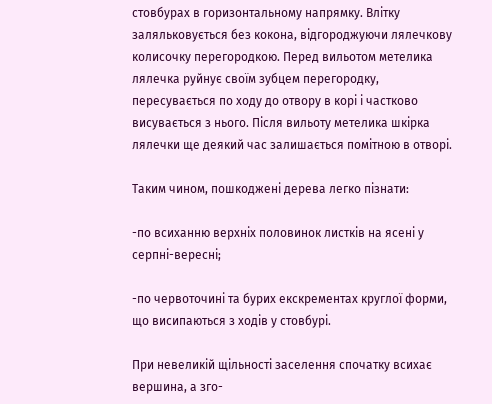стовбурах в горизонтальному напрямку. Влітку заляльковується без кокона, відгороджуючи лялечкову колисочку перегородкою. Перед вильотом метелика лялечка руйнує своїм зубцем перегородку, пересувається по ходу до отвору в корі і частково висувається з нього. Після вильоту метелика шкірка лялечки ще деякий час залишається помітною в отворі.

Таким чином, пошкоджені дерева легко пізнати:

-по всиханню верхніх половинок листків на ясені у серпні-вересні;

-по червоточині та бурих екскрементах круглої форми, що висипаються з ходів у стовбурі.

При невеликій щільності заселення спочатку всихає вершина, а зго-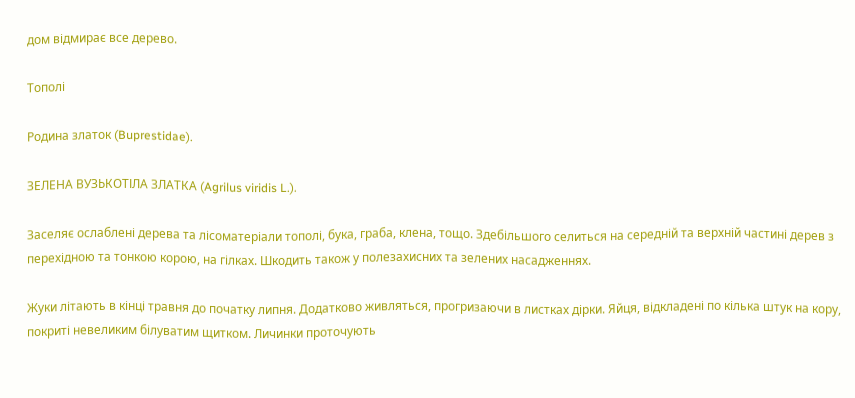дом відмирає все дерево.

Тополі

Родина златок (Buprestidae).

ЗЕЛЕНА ВУЗЬКОТІЛА ЗЛАТКА (Agrilus viridis L.).

Заселяє ослаблені дерева та лісоматеріали тополі, бука, граба, клена, тощо. Здебільшого селиться на середній та верхній частині дерев з перехідною та тонкою корою, на гілках. Шкодить також у полезахисних та зелених насадженнях.

Жуки літають в кінці травня до початку липня. Додатково живляться, прогризаючи в листках дірки. Яйця, відкладені по кілька штук на кору, покриті невеликим білуватим щитком. Личинки проточують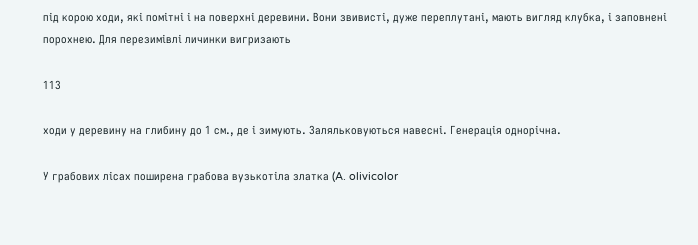під корою ходи, які помітні і на поверхні деревини. Вони звивисті, дуже переплутані, мають вигляд клубка, і заповнені порохнею. Для перезимівлі личинки вигризають

113

ходи у деревину на глибину до 1 см., де і зимують. Заляльковуються навесні. Генерація однорічна.

У грабових лісах поширена грабова вузькотіла златка (A. olivicolor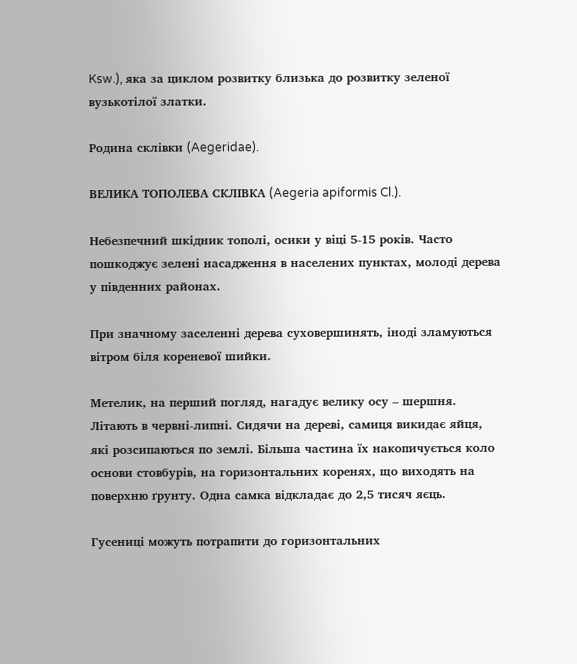Ksw.), яка за циклом розвитку близька до розвитку зеленої вузькотілої златки.

Родина склівки (Aegeridae).

ВЕЛИКА ТОПОЛЕВА СКЛІВКА (Aegeria apiformis Cl.).

Небезпечний шкідник тополі, осики у віці 5-15 років. Часто пошкоджує зелені насадження в населених пунктах, молоді дерева у південних районах.

При значному заселенні дерева суховершинять, іноді зламуються вітром біля кореневої шийки.

Метелик, на перший погляд, нагадує велику осу – шершня. Літають в червні-липні. Сидячи на дереві, самиця викидає яйця, які розсипаються по землі. Більша частина їх накопичується коло основи стовбурів, на горизонтальних коренях, що виходять на поверхню ґрунту. Одна самка відкладає до 2,5 тисяч яєць.

Гусениці можуть потрапити до горизонтальних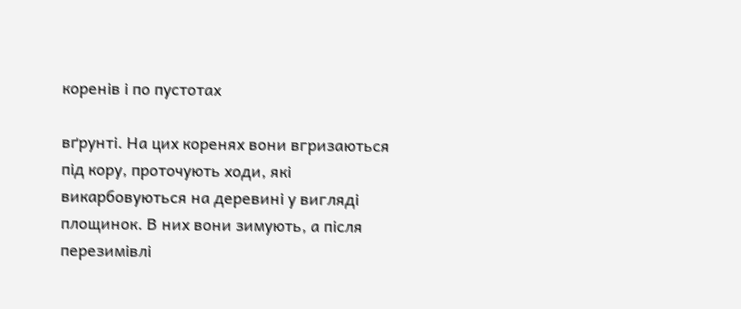коренів і по пустотах

вґрунті. На цих коренях вони вгризаються під кору, проточують ходи, які викарбовуються на деревині у вигляді площинок. В них вони зимують, а після перезимівлі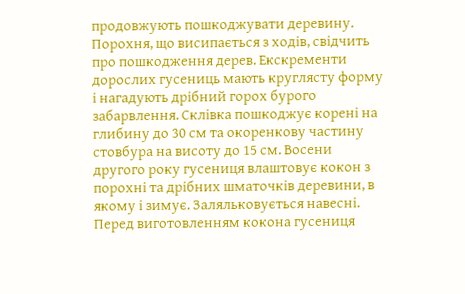продовжують пошкоджувати деревину. Порохня, що висипається з ходів, свідчить про пошкодження дерев. Екскременти дорослих гусениць мають круглясту форму і нагадують дрібний горох бурого забарвлення. Склівка пошкоджує корені на глибину до 30 см та окоренкову частину стовбура на висоту до 15 см. Восени другого року гусениця влаштовує кокон з порохні та дрібних шматочків деревини, в якому і зимує. Заляльковується навесні. Перед виготовленням кокона гусениця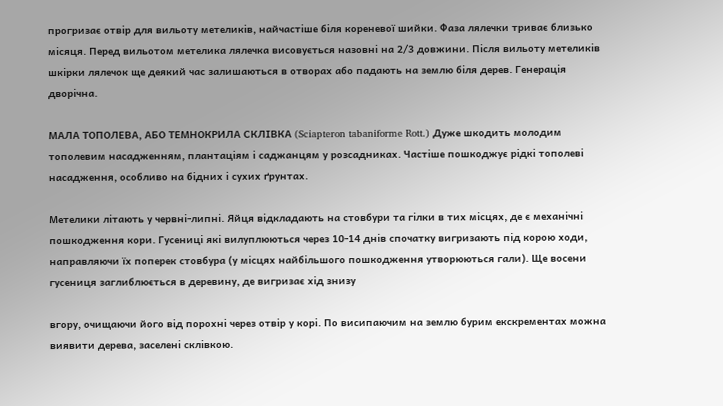прогризає отвір для вильоту метеликів, найчастіше біля кореневої шийки. Фаза лялечки триває близько місяця. Перед вильотом метелика лялечка висовується назовні на 2/3 довжини. Після вильоту метеликів шкірки лялечок ще деякий час залишаються в отворах або падають на землю біля дерев. Генерація дворічна.

МАЛА ТОПОЛЕВА, АБО ТЕМНОКРИЛА СКЛІВКА (Sciapteron tabaniforme Rott.) Дуже шкодить молодим тополевим насадженням, плантаціям і саджанцям у розсадниках. Частіше пошкоджує рідкі тополеві насадження, особливо на бідних і сухих ґрунтах.

Метелики літають у червні-липні. Яйця відкладають на стовбури та гілки в тих місцях, де є механічні пошкодження кори. Гусениці які вилуплюються через 10-14 днів спочатку вигризають під корою ходи, направляючи їх поперек стовбура (у місцях найбільшого пошкодження утворюються гали). Ще восени гусениця заглиблюється в деревину, де вигризає хід знизу

вгору, очищаючи його від порохні через отвір у корі. По висипаючим на землю бурим екскрементах можна виявити дерева, заселені склівкою.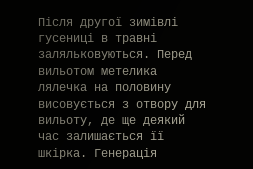Після другої зимівлі гусениці в травні заляльковуються. Перед вильотом метелика лялечка на половину висовується з отвору для вильоту, де ще деякий час залишається її шкірка. Генерація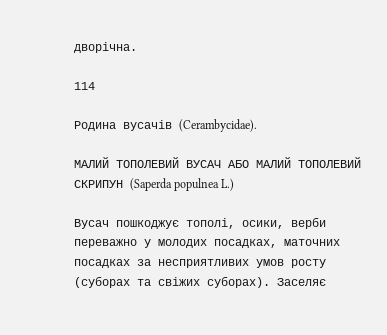дворічна.

114

Родина вусачів (Cerambycidae).

МАЛИЙ ТОПОЛЕВИЙ ВУСАЧ АБО МАЛИЙ ТОПОЛЕВИЙ СКРИПУН (Saperda populnea L.)

Вусач пошкоджує тополі, осики, верби переважно у молодих посадках, маточних посадках за несприятливих умов росту (суборах та свіжих суборах). Заселяє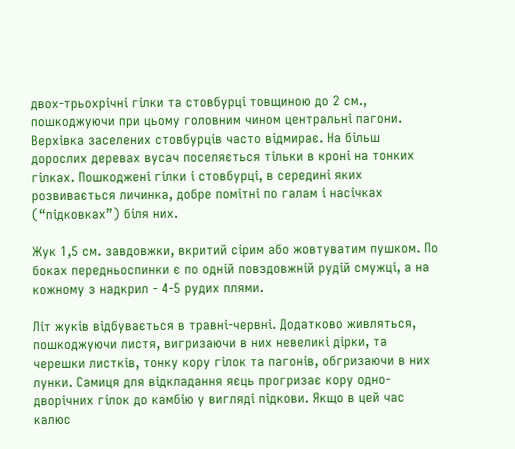двох-трьохрічні гілки та стовбурці товщиною до 2 см., пошкоджуючи при цьому головним чином центральні пагони. Верхівка заселених стовбурців часто відмирає. На більш дорослих деревах вусач поселяється тільки в кроні на тонких гілках. Пошкоджені гілки і стовбурці, в середині яких розвивається личинка, добре помітні по галам і насічках (“підковках”) біля них.

Жук 1,5 см. завдовжки, вкритий сірим або жовтуватим пушком. По боках передньоспинки є по одній повздовжній рудій смужці, а на кожному з надкрил - 4-5 рудих плями.

Літ жуків відбувається в травні-червні. Додатково живляться, пошкоджуючи листя, вигризаючи в них невеликі дірки, та черешки листків, тонку кору гілок та пагонів, обгризаючи в них лунки. Самиця для відкладання яєць прогризає кору одно-дворічних гілок до камбію у вигляді підкови. Якщо в цей час калюс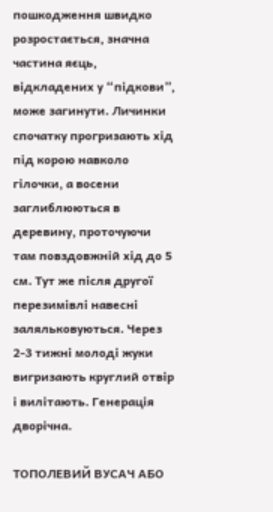пошкодження швидко розростається, значна частина яєць, відкладених у “підкови”, може загинути. Личинки спочатку прогризають хід під корою навколо гілочки, а восени заглиблюються в деревину, проточуючи там повздовжній хід до 5 см. Тут же після другої перезимівлі навесні заляльковуються. Через 2-3 тижні молоді жуки вигризають круглий отвір і вилітають. Генерація дворічна.

ТОПОЛЕВИЙ ВУСАЧ АБО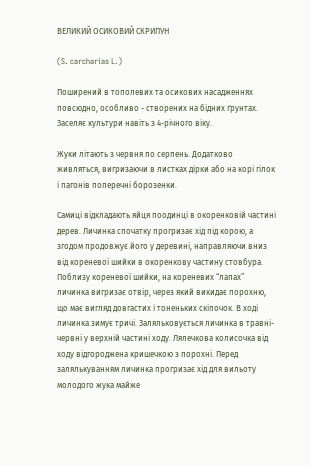ВЕЛИКИЙ ОСИКОВИЙ СКРИПУН

(S. carcharias L.)

Поширений в тополевих та осикових насадженнях повсюдно, особливо - створених на бідних ґрунтах. Заселяє культури навіть з 4-річного віку.

Жуки літають з червня по серпень. Додатково живляться, вигризаючи в листках дірки або на корі гілок і пагонів поперечні борозенки.

Самиці відкладають яйця поодинці в окоренковій частині дерев. Личинка спочатку прогризає хід під корою, а згодом продовжує його у деревині, направляючи вниз від кореневої шийки в окоренкову частину стовбура. Поблизу кореневої шийки, на кореневих “лапах” личинка вигризає отвір, через який викидає порохню, що має вигляд довгастих і тоненьких скіпочок. В ході личинка зимує тричі. Заляльковується личинка в травні-червні у верхній частині ходу. Лялечкова колисочка від ходу відгороджена кришечкою з порохні. Перед залялькуванням личинка прогризає хід для вильоту молодого жука майже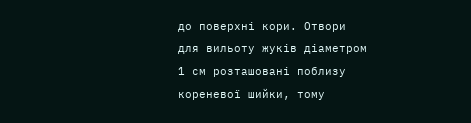до поверхні кори. Отвори для вильоту жуків діаметром 1 см розташовані поблизу кореневої шийки, тому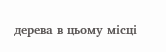дерева в цьому місці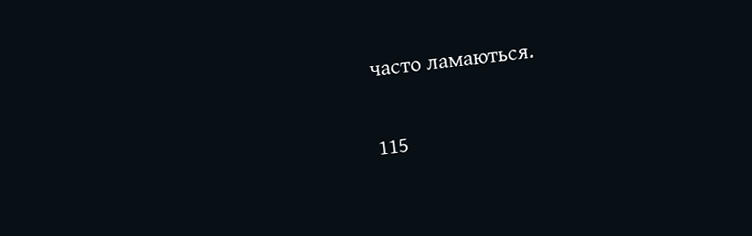часто ламаються.

115